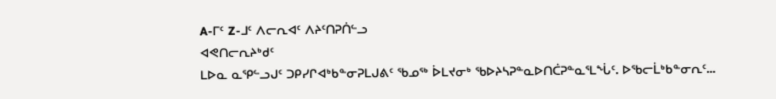A-ᒥᑦ Z-ᒧᑦ ᐱᓕᕆᐊᑦ ᐱᔨᑦᑎᕈᑏᓪᓗ
ᐊᕙᑎᓕᕆᔨᒃᑯᑦ
ᒪᐅᓇ ᓇᕿᓪᓗᒍᑦ ᑐᑭᓯᒋᐊᒃᑲᓐᓂᕈᒪᒍᕕᑦ ᖃᓄᖅ ᐆᒪᔪᓂᒃ ᖃᐅᔨᓴᕈᓐᓇᐅᑎᑖᕈᓐᓇᕐᒪᖔᑦ. ᐅᖃᓕᒫᒃᑲᓐᓂᕆᑦ...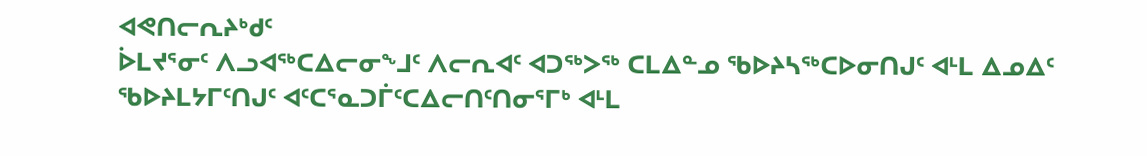ᐊᕙᑎᓕᕆᔨᒃᑯᑦ
ᐆᒪᔪᕐᓂᑦ ᐱᓗᐊᖅᑕᐃᓕᓂᖕᒧᑦ ᐱᓕᕆᐊᑦ ᐊᑐᖅᐳᖅ ᑕᒪᐃᓐᓄ ᖃᐅᔨᓴᖅᑕᐅᓂᑎᒍᑦ ᐊᒻᒪ ᐃᓄᐃᑦ ᖃᐅᔨᒪᔭᒥᑦᑎᒍᑦ ᐊᑦᑕᕐᓇᑐᒦᑦᑕᐃᓕᑎᑦᑎᓂᕐᒥᒃ ᐊᒻᒪ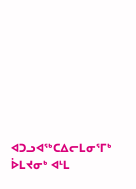ᐊᑐᓗᐊᖅᑕᐃᓕᒪᓂᕐᒥᒃ ᐆᒪᔪᓂᒃ ᐊᒻᒪ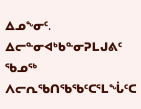ᐃᓄᖕᓂᑦ. ᐃᓕᓐᓂᐊᒃᑲᓐᓂᕈᒪᒍᕕᑦ ᖃᓄᖅ ᐱᓕᕆᖃᑎᖃᖃᑦᑕᕐᒪᖔᑦᑕ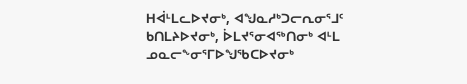ᕼᐋᒻᒪᓚᐅᔪᓂᒃ, ᐊᖑᓇᓱᒃᑐᓕᕆᓂᕐᒧᑦ ᑲᑎᒪᔨᐅᔪᓂᒃ, ᐆᒪᔪᕐᓂᐊᖅᑎᓂᒃ ᐊᒻᒪ ᓄᓇᓕᖕᓂᕐᒥᐅᖑᖃᑕᐅᔪᓂᒃ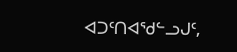ᐊᑐᑦᑎᐊᖁᓪᓗᒍᑦ,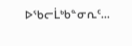ᐅᖃᓕᒫᒃᑲᓐᓂᕆᑦ...